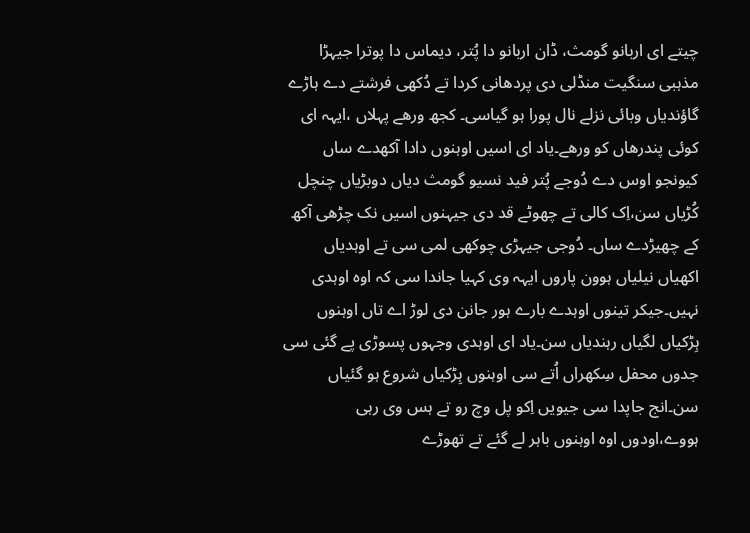چیتے ای اربانو گومث، ڈان اربانو دا پُتر، دیماس دا پوترا جیہڑا مذہبی سنگیت منڈلی دی پردھانی کردا تے دُکھی فرشتے دے ہاڑے گاؤندیاں وبائی نزلے نال پورا ہو گیاسی۔ کجھ ورھے پہلاں ،ایہہ ای کوئی پندرھاں کو ورھے۔یاد ای اسیں اوہنوں دادا آکھدے ساں کیونجو اوس دے دُوجے پُتر فید نسیو گومث دیاں دوبڑیاں چنچل کُڑیاں سن،اِک کالی تے چھوٹے قد دی جیہنوں اسیں نک چڑھی آکھ کے چھیڑدے ساں۔ دُوجی جیہڑی چوکھی لمی سی تے اوہدیاں اکھیاں نیلیاں ہوون پاروں ایہہ وی کہیا جاندا سی کہ اوہ اوہدی نہیں۔جیکر تینوں اوہدے بارے ہور جانن دی لوڑ اے تاں اوہنوں ہِڑکیاں لگیاں رہندیاں سن۔یاد ای اوہدی وجہوں پسوڑی پے گئی سی جدوں محفل سِکھراں اُتے سی اوہنوں ہِڑکیاں شروع ہو گئیاں سن۔انج جاپدا سی جیویں اِکو پل وچ رو تے ہس وی رہی ہووے،اودوں اوہ اوہنوں باہر لے گئے تے تھوڑے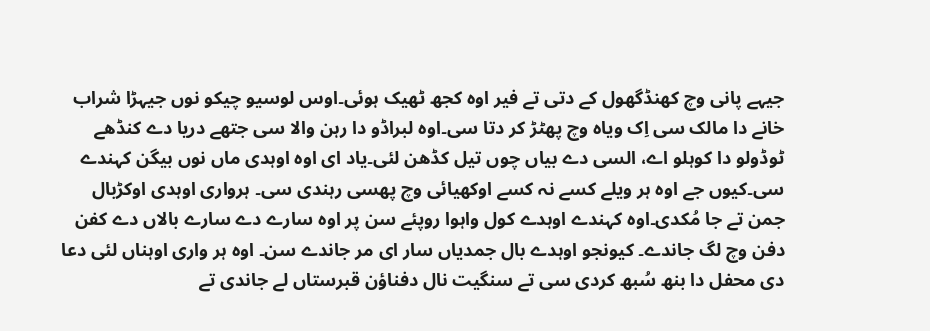جیہے پانی وچ کھنڈگھول کے دتی تے فیر اوہ کجھ ٹھیک ہوئی۔اوس لوسیو چیکو نوں جیہڑا شراب خانے دا مالک سی اِک ویاہ وچ پھٹڑ کر دتا سی۔اوہ لبراڈو دا رہن والا سی جتھے دریا دے کنڈھے ٹوڈولو دا کوہلو اے، السی دے بیاں چوں تیل کڈھن لئی۔یاد ای اوہ اوہدی ماں نوں بیگن کہندے سی۔کیوں جے اوہ ہر ویلے کسے نہ کسے اوکھیائی وچ پھسی رہندی سی۔ ہرواری اوہدی اوکڑبال جمن تے جا مُکدی۔اوہ کہندے اوہدے کول واہوا روپئے سن پر اوہ سارے دے سارے بالاں دے کفن دفن وچ لگ جاندے۔ کیونجو اوہدے بال جمدیاں سار ای مر جاندے سن۔ اوہ ہر واری اوہناں لئی دعا دی محفل دا بنھ سُبھ کردی سی تے سنگیت نال دفناؤن قبرستاں لے جاندی تے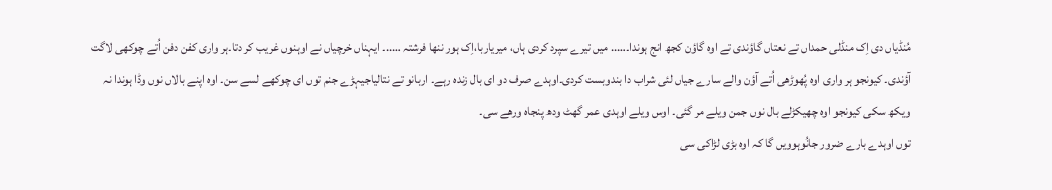مُنڈیاں دی اِک منڈلی حمداں تے نعتاں گاؤندی تے اوہ گاؤن کجھ انج ہوندا۔….. میں تیرے سپرد کردی ہاں، میریاربا،اِک ہور ننھا فرشتہ …..۔ ایہناں خرچیاں نے اوہنوں غریب کر دتا۔ہر واری کفن دفن اُتے چوکھی لاگت آؤندی۔ کیونجو ہر واری اوہ پُھوڑھی اُتے آؤن والے سارے جیاں لئی شراب دا بندوبست کردی۔اوہدے صرف دو ای بال زندہ رہے۔ اربانو تے نتالیاجیہڑے جنم توں ای چوکھے لسے سن۔ اوہ اپنے بالاں نوں وڈا ہوندا نہ ویکھ سکی کیونجو اوہ چھیکڑلے بال نوں جمن ویلے مر گئی۔ اوس ویلے اوہدی عمر گھٹ ودھ پنجاہ ورھے سی۔
توں اوہدے بارے ضرور جانُوہوویں گا کہ اوہ بڑی لڑاکی سی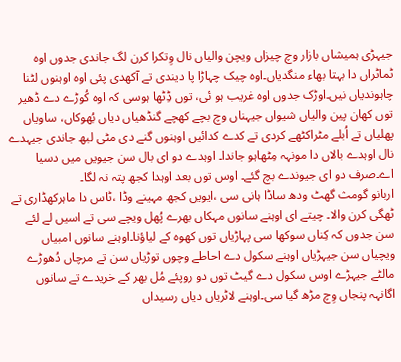جیہڑی ہمیشاں بازار وچ چیزاں ویچن والیاں نال وِتکرا کرن لگ جاندی جدوں اوہ ٹماٹراں دا بہتا بھاء منگدیاں۔اوہ چیک چہاڑا پا دیندی تے آکھدی پئی اوہ اوہنوں لٹنا چاہوندیاں نیں۔اوڑک جدوں اوہ غریب ہو ئی، توں ڈِٹھا ہوسی کہ اوہ کُوڑے دے ڈھیر توں کھان پین والیاں شیواں جیہناں وچ بچے کھچے گنڈھیاں دیاں بُھوکاں، ساویاں پھلیاں تے اُبلے مٹراکٹھے کردی تے کدے کدائیں اوہنوں گنے دی مٹی لبھ جاندی جیہدے نال اوہدے بالاں دا مونہہ مِٹھاہو جاندا۔ اوہدے دو ای بال سن جیویں میں دسیا اے۔صرف دو ای جیوندے بچ گئے۔ اوس توں بعد اوہدا کجھ پتہ نہ لگا۔
اربانو گومث گھٹ ودھ ساڈا ہانی سی ،ایویں کجھ مہینے وڈا ،ٹاس دا ماہرکھڈاری تے ٹھگی کرن والا۔ چیتے ای اوہنے سانوں مہکاں بھرے پُھل ویچے سی تے اسیں لے لئے سن جدوں کہ کِناں سوکھا سی پہاڑیاں توں کھوہ کے لیاؤنا۔اوہنے سانوں امبیاں ویچیاں سن جیہڑیاں اوہنے سکول دے احاطے وچوں توڑیاں سن تے مرچاں دُھوڑے مالٹے جیہڑے اوس سکول دے گیٹ توں دو روپئے مُل بھر کے خریدے تے سانوں اگانہہ پنجاں وِچ مڑھ گیا سی۔اوہنے لاٹریاں دیاں رسیداں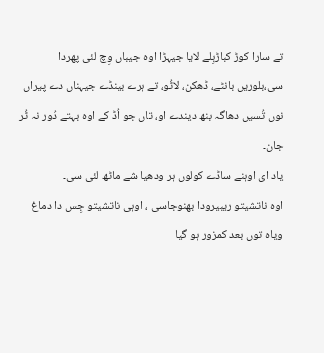تے سارا کوڑ کباڑبِلے لایا جیہڑا اوہ جیباں وِچ لئی پھردا سی،بلوریں بانٹے، ڈھکن، لاٹُو، تے ہرے بینڈے جیہناں دے پیراں نوں تُسیں دھاگہ بنھ دیندے او، تاں جو اُڈ کے اوہ بہتے دُور نہ ٹُر جان۔
یاد ای اوہنے ساڈے کولوں ہر ودھیا شے ماٹھ لئی سی۔
اوہ ناتشیتو ریبیرودا بھنوجاسی ، اوہی ناتشیتو جِس دا دماغ ویاہ توں بعد کمزور ہو گیا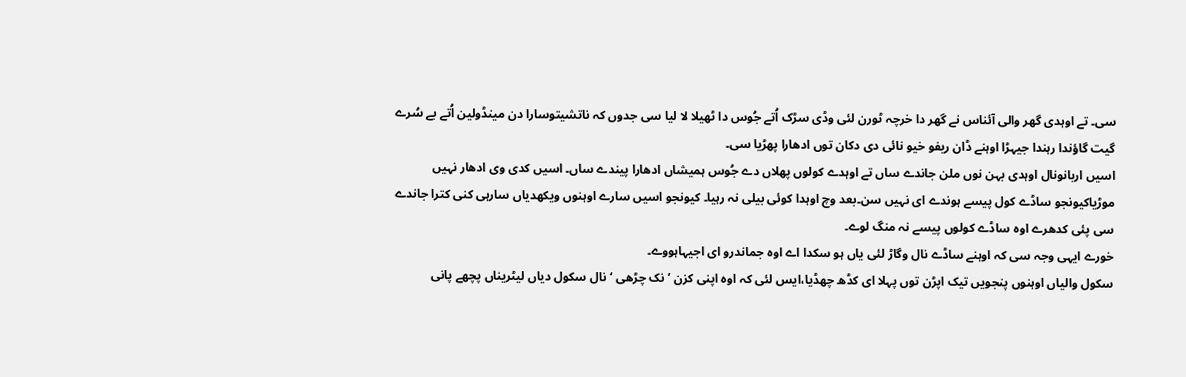سی۔ تے اوہدی گھر والی آئناس نے گھر دا خرچہ ٹورن لئی وڈی سڑک اُتے جُوس دا ٹھیلا لا لیا سی جدوں کہ ناتشیتوسارا دن مینڈولین اُتے بے سُرے گیت گاؤندا رہندا جیہڑا اوہنے ڈان ریفو خیو نائی دی دکان توں ادھارا پھڑیا سی۔
اسیں اربانونال اوہدی بہن نوں ملن جاندے ساں تے اوہدے کولوں پھلاں دے جُوس ہمیشاں ادھارا پیندے ساں۔ اسیں کدی وی ادھار نہیں موڑیاکیونجو ساڈے کول پیسے ہوندے ای نہیں سن۔بعد وچ اوہدا کوئی بیلی نہ رہیا۔ کیونجو اسیں سارے اوہنوں ویکھدیاں سارہی کنی کترا جاندے سی پئی کدھرے اوہ ساڈے کولوں پیسے نہ منگ لوے۔
خورے ایہی وجہ سی کہ اوہنے ساڈے نال وگاڑ لئی یاں ہو سکدا اے اوہ جماندرو ای اجیہاہووے۔
سکول والیاں اوہنوں پنجویں تیک اپڑن توں پہلا ای کڈھ چھڈیا،ایس لئی کہ اوہ اپنی کزن ’نک چڑھی ‘نال سکول دیاں لیٹریناں پچھے پانی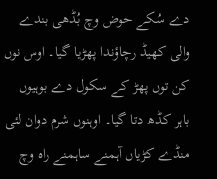دے سُکے حوض وچ بُڈھی بندے والی کھیڈ رچاؤندا پھڑیا گیا۔ اوس نوں کن توں پھڑ کے سکول دے بوہیوں باہر کڈھ دتا گیا۔ اوہنوں شرم دوان لئی منڈے کڑیاں آہمنے ساہمنے راہ وچ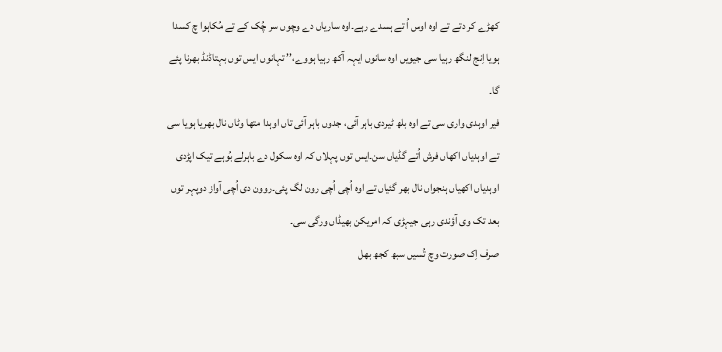کھڑے کر دتے تے اوہ اوس اُ تے ہسدے رہے۔اوہ ساریاں دے وچوں سر چُک کے تے مُکاہوا چ کسدا ہویا اِنج لنگھ رہیا سی جیویں اوہ سانوں ایہہ آکھ رہیا ہووے،’’ تہانوں ایس توں بہتاڈنڈ بھرنا پئے گا۔
فیر اوہدی واری سی تے اوہ بلھ ٹیردی باہر آئی، جدوں باہر آئی تاں اوہدا متھا وٹاں نال بھریا ہویا سی تے اوہدیاں اکھاں فرش اُتے گڈیاں سن۔ایس توں پہلاں کہ اوہ سکول دے باہرلے بُوہے تیک اپڑدی اوہدیاں اکھیاں ہنجواں نال بھر گئیاں تے اوہ اُچی اُچی رون لگ پئی۔روون دی اُچی آواز دوپہر توں بعد تک وی آؤندی رہی جیہڑی کہ امریکن بھیڈاں ورگی سی۔
صرف اِک صورت وچ تُسیں سبھ کجھ بھل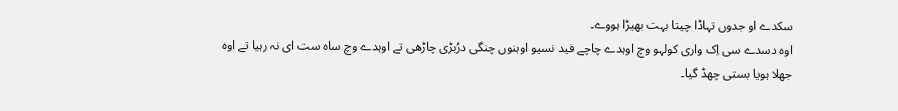سکدے او جدوں تہاڈا چیتا بہت بھیڑا ہووے۔
اوہ دسدے سی اِک واری کولہو وچ اوہدے چاچے فید نسیو اوہنوں چنگی درُبڑی چاڑھی تے اوہدے وچ ساہ ست ای نہ رہیا تے اوہ جھلا ہویا بستی چھڈ گیا۔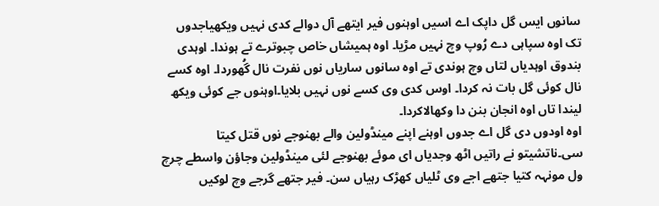سانوں ایس گل داپک اے اسیں اوہنوں فیر ایتھے آل دوالے کدی نہیں ویکھیاجدوں تک اوہ سپاہی دے رُوپ وچ نہیں مڑیا۔ اوہ ہمیشاں خاص چبوترے تے ہوندا۔ اوہدی بندوق اوہدیاں لتاں وچ ہوندی تے اوہ سانوں ساریاں نوں نفرت نال گُھوردا۔ اوہ کسے نال کوئی گل بات نہ کردا۔ اوس کدی وی کسے نوں نہیں بلایا۔اوہنوں جے کوئی ویکھ لیندا تاں اوہ انجان بنن دا وکھالاکردا۔
اوہ اودوں دی گل اے جدوں اوہنے اپنے مینڈولین والے بھنوجے نوں قتل کیتا سی۔ناتشیتو نے راتیں اٹھ وجدیاں ای موئے بھنوجے لئی مینڈولین وجاؤن واسطے چرچ ول مونہہ کتیا جتھے اجے وی ٹلیاں کھڑک رہیاں سن۔ فیر جتھے گرجے وچ لوکیں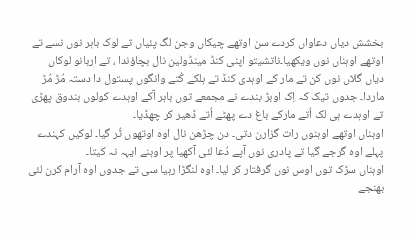بخشش دیاں دعاواں کردے سن اوتھے چیکاں وجن لگ پئیاں تے لوک باہر نوں نسے تے اوتھے اوہناں نوں ویکھیا۔ناتشیتو اپنی کنڈ مینڈولین نال بچاؤندا ، تے اربانو لوکاں دیاں گلاں نوں کن تے مار کے اوہدی کنڈ تے ہلکے کُتے وانگوں پستول دا دستہ مُڑ مُڑ ماردا۔ جدوں تیک کہ اِک اوبڑ بندے نے مجمعے توں باہر آکے اوہدے کولوں بندوق پھڑی تے اوہدے ہی لک اُتے مارکے باغ دے پھٹے اُتے ڈھیر کر چھڈیا۔
اوہناں اوتھے اوہنوں رات گزارن دتی۔ دن چڑھن نال اوہ اوتھوں ٹُر گیا۔ لوکیں کہندے پہلے اوہ گرجے گیا تے پادری نوں آپے دُعا لئی آکھیا پر اوہنے ایہہ نہ کیتا۔
اوہناں سڑک توں اوس نوں گرفتار کر لیا۔ اوہ لنگڑا رہیا سی تے جدوں اوہ آرام کرن لئی بھنجے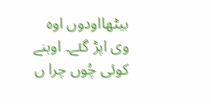بیٹھااودوں اوہ وی اپڑ گئے۔ اوہنے کوئی چُوں چرا ں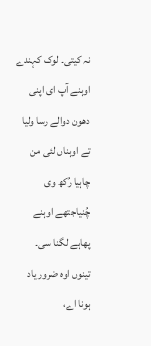نہ کیتی۔ لوک کہندے اوہنے آپ ای اپنی دھون دوالے رسا ولیا تے اوہناں لئی من چاہیا رُکھ وی چُنیاجتھے اوہنے پھاہے لگنا سی۔
تینوں اوہ ضرور یاد ہونا اے،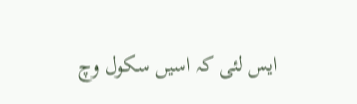ایس لئی کہ اسیں سکول وچ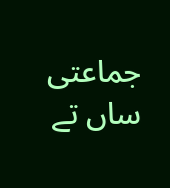جماعتی ساں تے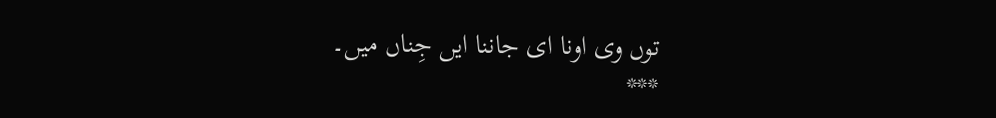توں وی اونا ای جاننا ایں جِناں میں۔
***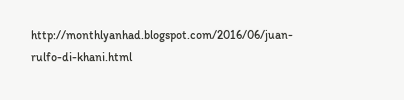http://monthlyanhad.blogspot.com/2016/06/juan-rulfo-di-khani.html